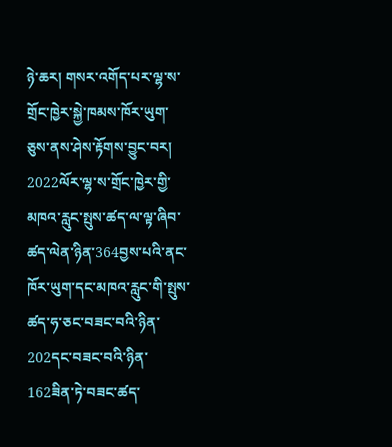ཉེ་ཆར། གསར་འགོད་པར་ལྷ་ས་གྲོང་ཁྱེར་སྐྱེ་ཁམས་ཁོར་ཡུག་ཅུས་ནས་ཤེས་རྟོགས་བྱུང་བར། 2022ལོར་ལྷ་ས་གྲོང་ཁྱེར་གྱི་མཁའ་རླུང་སྤུས་ཚད་ལ་ལྟ་ཞིབ་ཚད་ལེན་ཉིན་364བྱས་པའི་ནང་ཁོར་ཡུག་དང་མཁའ་རླུང་གི་སྤུས་ཚད་ཧ་ཅང་བཟང་བའི་ཉིན་202དང་བཟང་བའི་ཉིན་162ཟིན་ཏེ་བཟང་ཚད་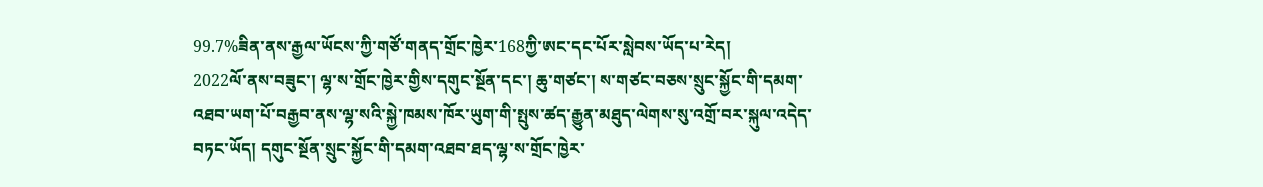99.7%ཟིན་ནས་རྒྱལ་ཡོངས་ཀྱི་གཙོ་གནད་གྲོང་ཁྱེར་168ཀྱི་ཨང་དང་པོར་སླེབས་ཡོད་པ་རེད།
2022ལོ་ནས་བཟུང་། ལྷ་ས་གྲོང་ཁྱེར་གྱིས་དགུང་སྔོན་དང་། ཆུ་གཙང་། ས་གཙང་བཅས་སྲུང་སྐྱོང་གི་དམག་འཐབ་ཡག་པོ་བརྒྱབ་ནས་ལྷ་སའི་སྐྱེ་ཁམས་ཁོར་ཡུག་གི་སྤུས་ཚད་རྒྱུན་མཐུད་ལེགས་སུ་འགྲོ་བར་སྐུལ་འདེད་བཏང་ཡོད། དགུང་སྔོན་སྲུང་སྐྱོང་གི་དམག་འཐབ་ཐད་ལྷ་ས་གྲོང་ཁྱེར་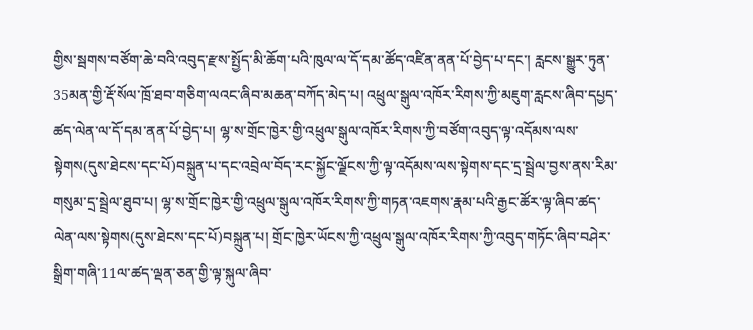གྱིས་སྦགས་བཙོག་ཆེ་བའི་འབུད་རྫས་སྤྱོད་མི་ཆོག་པའི་ཁུལ་ལ་དོ་དམ་ཚོད་འཛིན་ནན་པོ་བྱེད་པ་དང་། རླངས་སྒྱུར་ཏུན་35མན་གྱི་རྡོ་སོལ་ཁྲོ་ཐབ་གཅིག་ལའང་ཞིབ་མཆན་བཀོད་མེད་པ། འཕྲུལ་སྒུལ་འཁོར་རིགས་ཀྱི་མཇུག་རླངས་ཞིབ་དཔྱད་ཚད་ལེན་ལ་དོ་དམ་ནན་པོ་བྱེད་པ། ལྷ་ས་གྲོང་ཁྱེར་གྱི་འཕྲུལ་སྒུལ་འཁོར་རིགས་ཀྱི་བཙོག་འབུད་ལྟ་འདོམས་ལས་སྟེགས(དུས་ཐེངས་དང་པོ)བསྐྲུན་པ་དང་འབྲེལ་བོད་རང་སྐྱོང་ལྗོངས་ཀྱི་ལྟ་འདོམས་ལས་སྟེགས་དང་དྲ་སྦྲེལ་བྱས་ནས་རིམ་གསུམ་དྲ་སྦྲེལ་ཐུབ་པ། ལྷ་ས་གྲོང་ཁྱེར་གྱི་འཕྲུལ་སྒུལ་འཁོར་རིགས་ཀྱི་གཏན་འཇགས་རྣམ་པའི་རྒྱང་ཚོར་ལྟ་ཞིབ་ཚད་ལེན་ལས་སྟེགས(དུས་ཐེངས་དང་པོ)བསྐྲུན་པ། གྲོང་ཁྱེར་ཡོངས་ཀྱི་འཕྲུལ་སྒུལ་འཁོར་རིགས་ཀྱི་འབུད་གཏོང་ཞིབ་བཤེར་སྒྲིག་གཞི་11ལ་ཚད་ལྡན་ཅན་གྱི་ལྟ་སྐུལ་ཞིབ་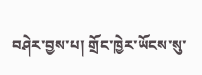བཤེར་བྱས་པ། གྲོང་ཁྱེར་ཡོངས་སུ་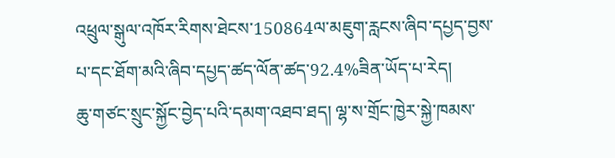འཕྲུལ་སྒུལ་འཁོར་རིགས་ཐེངས་150864ལ་མཇུག་རླངས་ཞིབ་དཔྱད་བྱས་པ་དང་ཐོག་མའི་ཞིབ་དཔྱད་ཚད་ལོན་ཚད་92.4%ཟིན་ཡོད་པ་རེད།
ཆུ་གཙང་སྲུང་སྐྱོང་བྱེད་པའི་དམག་འཐབ་ཐད། ལྷ་ས་གྲོང་ཁྱེར་སྐྱེ་ཁམས་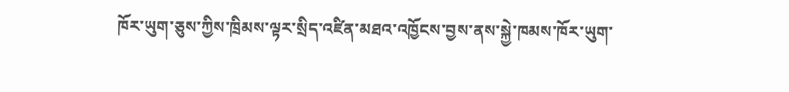ཁོར་ཡུག་ཅུས་ཀྱིས་ཁྲིམས་ལྟར་སྲིད་འཛིན་མཐའ་འཁྱོངས་བྱས་ནས་སྐྱེ་ཁམས་ཁོར་ཡུག་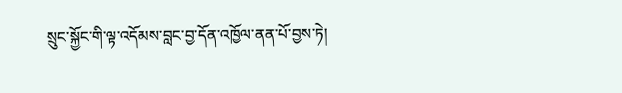སྲུང་སྐྱོང་གི་ལྟ་འདོམས་བླང་བྱ་དོན་འཁྱོལ་ནན་པོ་བྱས་ཏེ།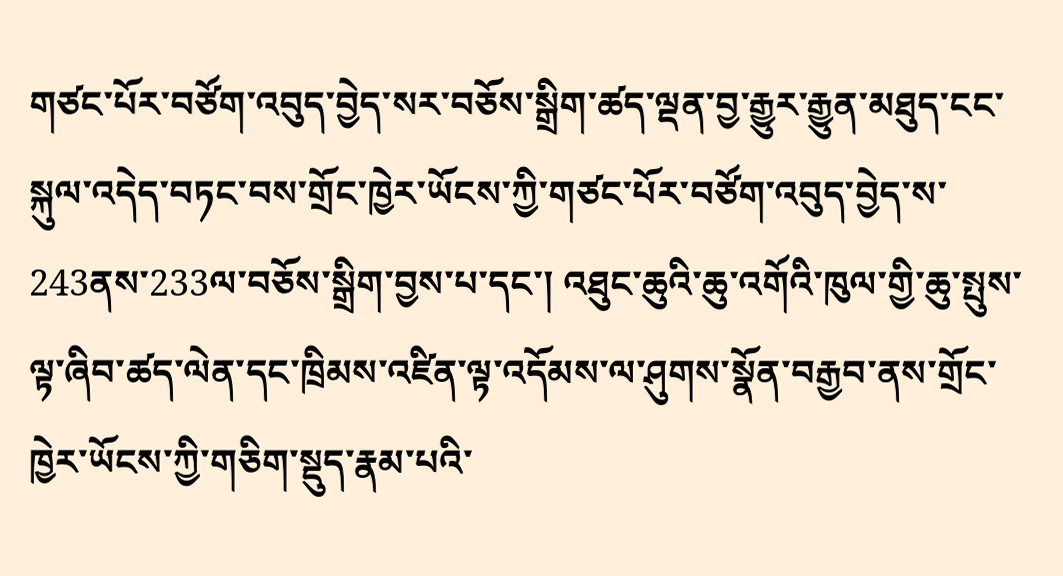གཙང་པོར་བཙོག་འབུད་བྱེད་སར་བཅོས་སྒྲིག་ཚད་ལྡན་བྱ་རྒྱུར་རྒྱུན་མཐུད་ངང་སྐུལ་འདེད་བཏང་བས་གྲོང་ཁྱེར་ཡོངས་ཀྱི་གཙང་པོར་བཙོག་འབུད་བྱེད་ས་243ནས་233ལ་བཅོས་སྒྲིག་བྱས་པ་དང་། འཐུང་ཆུའི་ཆུ་འགོའི་ཁུལ་གྱི་ཆུ་སྤུས་ལྟ་ཞིབ་ཚད་ལེན་དང་ཁྲིམས་འཛིན་ལྟ་འདོམས་ལ་ཤུགས་སྣོན་བརྒྱབ་ནས་གྲོང་ཁྱེར་ཡོངས་ཀྱི་གཅིག་སྡུད་རྣམ་པའི་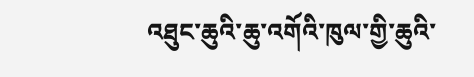འཐུང་ཆུའི་ཆུ་འགོའི་ཁུལ་གྱི་ཆུའི་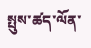སྤུས་ཚད་ལོན་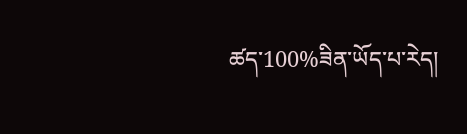ཚད་100%ཟིན་ཡོད་པ་རེད།